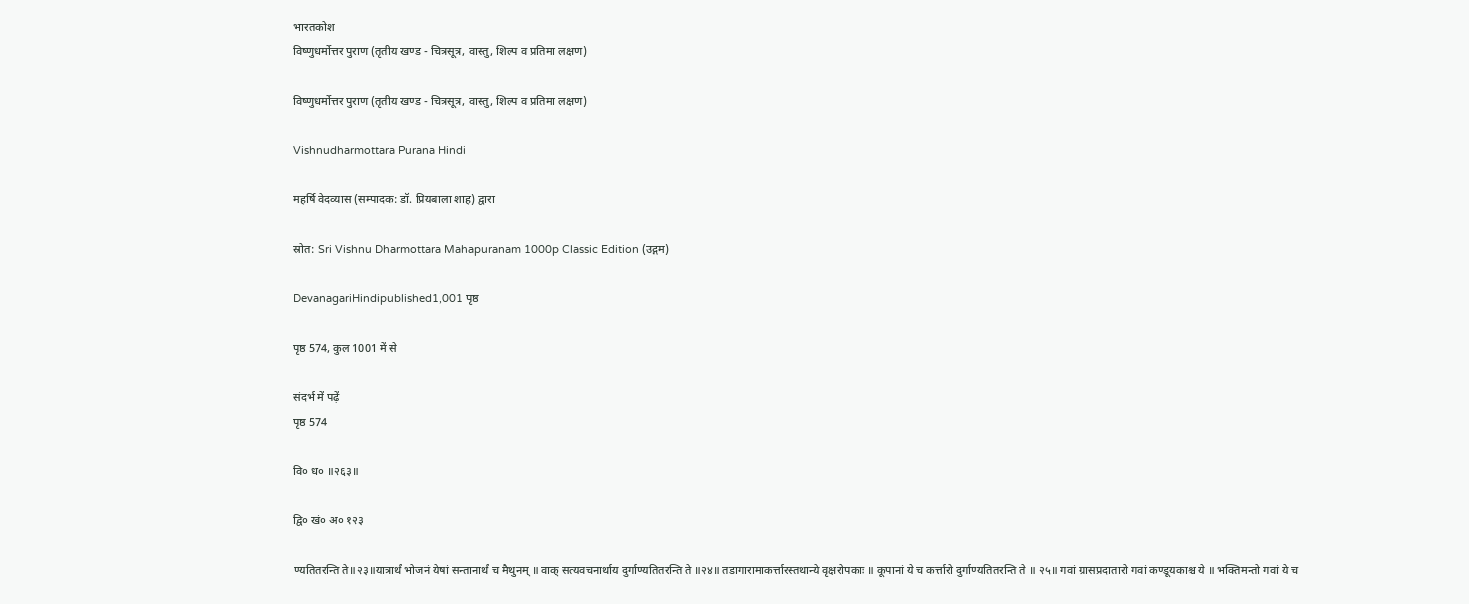भारतकोश
विष्णुधर्मोत्तर पुराण (तृतीय खण्ड - चित्रसूत्र, वास्तु, शिल्प व प्रतिमा लक्षण)

विष्णुधर्मोत्तर पुराण (तृतीय खण्ड - चित्रसूत्र, वास्तु, शिल्प व प्रतिमा लक्षण)

Vishnudharmottara Purana Hindi

महर्षि वेदव्यास (सम्पादक: डॉ. प्रियबाला शाह) द्वारा

स्रोत: Sri Vishnu Dharmottara Mahapuranam 1000p Classic Edition (उद्गम)

DevanagariHindipublished1,001 पृष्ठ

पृष्ठ 574, कुल 1001 में से

संदर्भ में पढ़ें
पृष्ठ 574

वि० ध० ॥२६३॥

द्वि० खं० अ० १२३

ण्यतितरन्ति ते॥२३॥यात्रार्थं भोजनं येषां सन्तानार्थं च मैथुनम् ॥ वाक् सत्यवचनार्थाय दुर्गाण्यतितरन्ति ते ॥२४॥ तडागारामाकर्त्तारस्तथान्ये वृक्षरोपकाः ॥ कूपानां ये च कर्त्तारो दुर्गाण्यतितरन्ति ते ॥ २५॥ गवां ग्रासप्रदातारो गवां कण्डूयकाश्च ये ॥ भक्तिमन्तो गवां ये च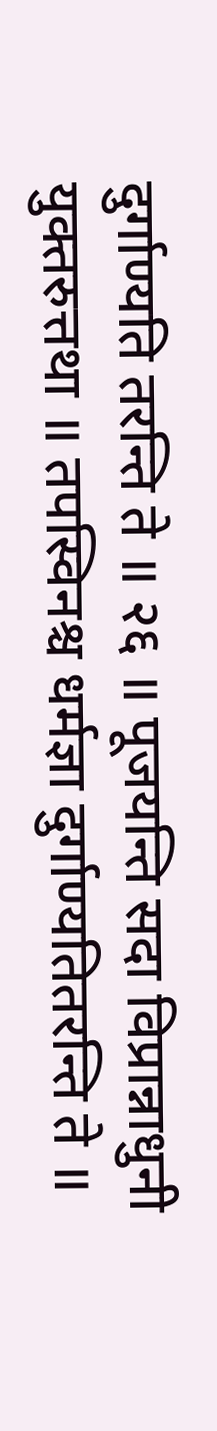दुर्गाण्यति तरन्ति ते ॥ २६ ॥ पूजयन्ति सदा विप्रान्नाधुनी युक्तरुत्तथा ॥ तपस्विनश्च धर्मज्ञा दुर्गाण्यतितरन्ति ते ॥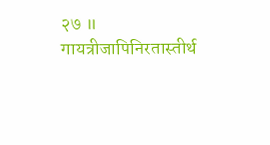२७ ॥ गायत्रीजापिनिरतास्तीर्थ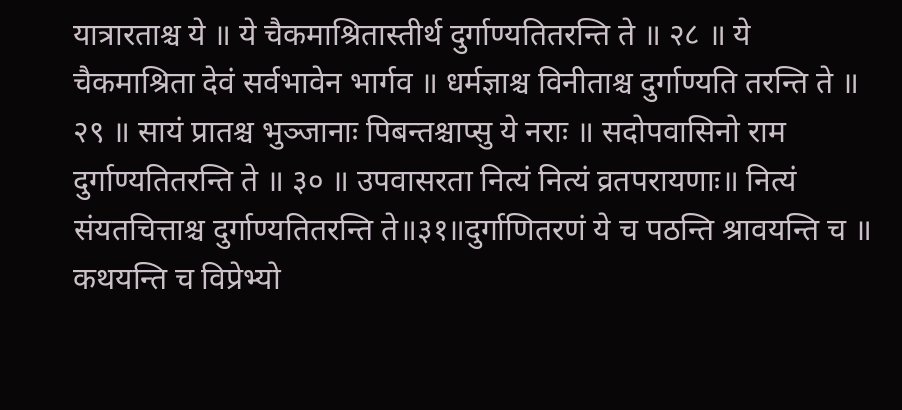यात्रारताश्च ये ॥ ये चैकमाश्रितास्तीर्थ दुर्गाण्यतितरन्ति ते ॥ २८ ॥ ये चैकमाश्रिता देवं सर्वभावेन भार्गव ॥ धर्मज्ञाश्च विनीताश्च दुर्गाण्यति तरन्ति ते ॥ २९ ॥ सायं प्रातश्च भुञ्जानाः पिबन्तश्चाप्सु ये नराः ॥ सदोपवासिनो राम दुर्गाण्यतितरन्ति ते ॥ ३० ॥ उपवासरता नित्यं नित्यं व्रतपरायणाः॥ नित्यं संयतचित्ताश्च दुर्गाण्यतितरन्ति ते॥३१॥दुर्गाणितरणं ये च पठन्ति श्रावयन्ति च ॥ कथयन्ति च विप्रेभ्यो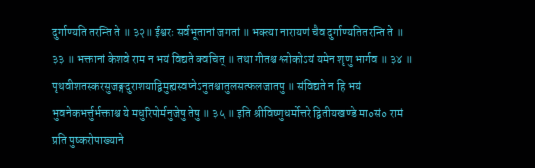दुर्गाण्यति तरन्ति ते ॥ ३२॥ ईश्वरः सर्वभूतानां जगतां ॥ भक्त्या नारायणं चैव दुर्गाण्यतितरन्ति ते ॥ ३३ ॥ भक्तानां केशवे राम न भयं विद्यते क्वचित् ॥ तथा गीतश्च श्लोकोऽयं यमेन शृणु भार्गव ॥ ३४ ॥ पृथवीशतस्करसुजङ्गदुराशयाद्विमुह्यस्वप्नेऽनुतश्चातुलसत्फलजातपु ॥ संविद्यते न हि भयं भुवनेकभर्त्तुर्भक्ताश्च ये मधुरिपोर्मनुजेषु तेषु ॥ ३५ ॥ इति श्रीविष्णुधर्मोत्तरे द्वितीयखण्डे मा०सं० रामं प्रति पुष्करोपाख्याने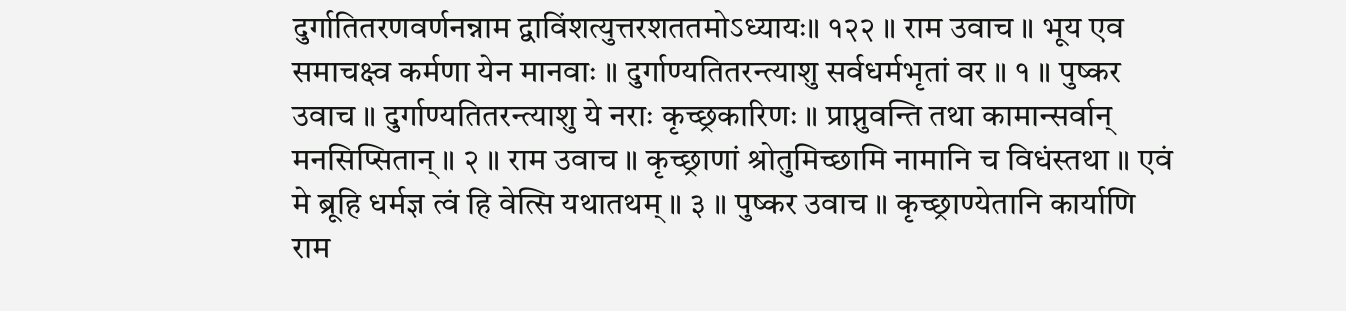दुर्गातितरणवर्णनन्नाम द्वाविंशत्युत्तरशततमोऽध्यायः॥ १२२ ॥ राम उवाच ॥ भूय एव समाचक्ष्व कर्मणा येन मानवाः ॥ दुर्गाण्यतितरन्त्याशु सर्वधर्मभृतां वर ॥ १ ॥ पुष्कर उवाच ॥ दुर्गाण्यतितरन्त्याशु ये नराः कृच्छ्रकारिणः ॥ प्राप्नुवन्ति तथा कामान्सर्वान् मनसिप्सितान् ॥ २ ॥ राम उवाच ॥ कृच्छ्राणां श्रोतुमिच्छामि नामानि च विधंस्तथा ॥ एवं मे ब्रूहि धर्मज्ञ त्वं हि वेत्सि यथातथम् ॥ ३ ॥ पुष्कर उवाच ॥ कृच्छ्राण्येतानि कार्याणि राम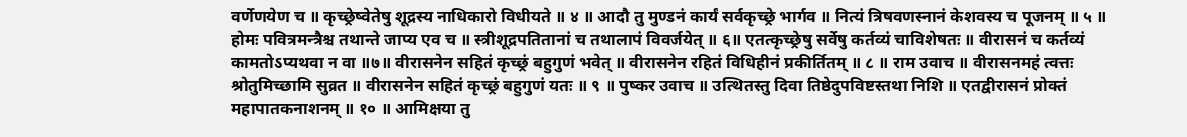वर्णेणयेण च ॥ कृच्छ्रेष्वेतेषु शूद्रस्य नाधिकारो विधीयते ॥ ४ ॥ आदौ तु मुण्डनं कार्यं सर्वकृच्छ्रे भार्गव ॥ नित्यं त्रिषवणस्नानं केशवस्य च पूजनम् ॥ ५ ॥ होमः पवित्रमन्त्रैश्च तथान्ते जाप्य एव च ॥ स्त्रीशूद्रपतितानां च तथालापं विवर्जयेत् ॥ ६॥ एतत्कृच्छ्रेषु सर्वेषु कर्तव्यं चाविशेषतः ॥ वीरासनं च कर्तव्यं कामतोऽप्यथवा न वा ॥७॥ वीरासनेन सहितं कृच्छ्रं बहुगुणं भवेत् ॥ वीरासनेन रहितं विधिहीनं प्रकीर्तितम् ॥ ८ ॥ राम उवाच ॥ वीरासनमहं त्वत्तः श्रोतुमिच्छामि सुव्रत ॥ वीरासनेन सहितं कृच्छ्रं बहुगुणं यतः ॥ ९ ॥ पुष्कर उवाच ॥ उत्थितस्तु दिवा तिष्ठेदुपविष्टस्तथा निशि ॥ एतद्वीरासनं प्रोक्तं महापातकनाशनम् ॥ १० ॥ आमिक्षया तु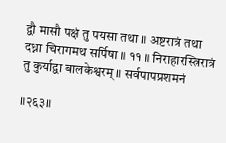द्वौ मासौ पक्षं तु पयसा तथा ॥ अष्टरात्रं तथा दध्ना चिरागमथ सर्पिषा ॥ ११ ॥ निराहारस्त्रिरात्रं तु कुर्याद्वा बालकेश्वरम् ॥ सर्वपापप्रशमनं

॥२६३॥